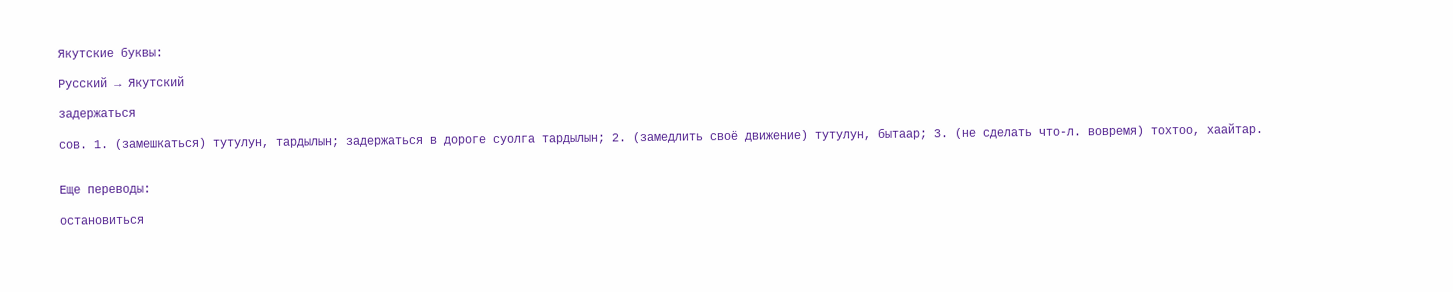Якутские буквы:

Русский → Якутский

задержаться

сов. 1. (замешкаться) тутулун, тардылын; задержаться в дороге суолга тардылын; 2. (замедлить своё движение) тутулун, бытаар; 3. (не сделать что-л. вовремя) тохтоо, хаайтар.


Еще переводы:

остановиться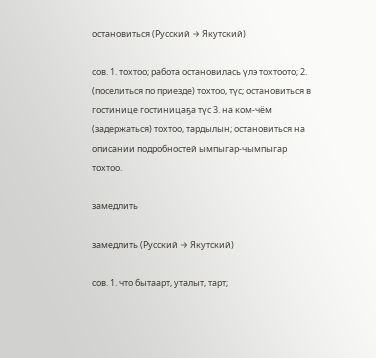остановиться (Русский → Якутский)

сов. 1. тохтоо; работа остановилась үлэ тохтоото; 2. (поселиться по приезде) тохтоо, түс; остановиться в гостинице гостиницаҕа түс 3. на ком-чём (задержаться) тохтоо, тардылын; остановиться на описании подробностей ымпыгар-чымпыгар тохтоо.

замедлить

замедлить (Русский → Якутский)

сов. 1. что бытаарт, уталыт, тарт;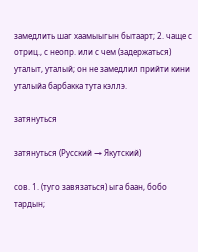замедлить шаг хаамыыгын бытаарт; 2. чаще с отриц., с неопр. или с чем (задержаться) уталыт, уталый; он не замедлил прийти кини уталыйа барбакка тута кэллэ.

затянуться

затянуться (Русский → Якутский)

сов. 1. (туго завязаться) ыга баан, бобо тардын;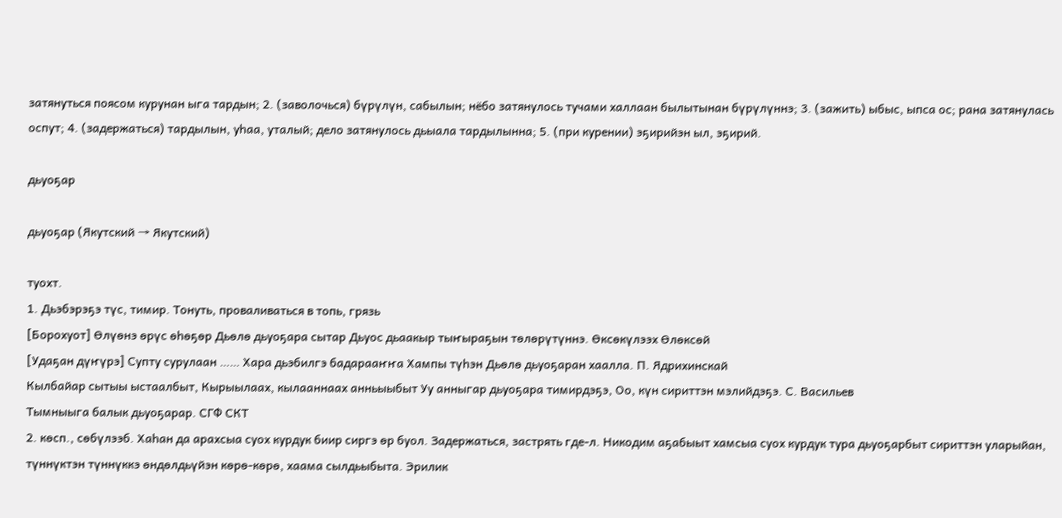затянуться поясом курунан ыга тардын; 2. (заволочься) бүрүлүн, сабылын; нёбо затянулось тучами халлаан былытынан бүрүлүннэ; 3. (зажить) ыбыс, ыпса ос; рана затянулась оспут; 4. (задержаться) тардылын, уһаа, уталый; дело затянулось дьыала тардылынна; 5. (при курении) эҕирийэн ыл, эҕирий.

дьуоҕар

дьуоҕар (Якутский → Якутский)

туохт.
1. Дьэбэрэҕэ түс, тимир. Тонуть, проваливаться в топь, грязь
[Борохуот] Өлүөнэ өрүс өһөҕөр Дьөлө дьуоҕара сытар Дьуос дьаакыр тыҥыраҕын төлөрүтүннэ. Өксөкүлээх Өлөксөй
[Удаҕан дүҥүрэ] Супту сурулаан …… Хара дьэбилгэ бадарааҥҥа Хампы түһэн Дьөлө дьуоҕаран хаалла. П. Ядрихинскай
Кылбайар сытыы ыстаалбыт, Кырыылаах, кылааннаах анньыыбыт Уу анныгар дьуоҕара тимирдэҕэ, Оо, күн сириттэн мэлийдэҕэ. С. Васильев
Тымныыга балык дьуоҕарар. СГФ СКТ
2. көсп., сөбүлээб. Хаһан да арахсыа суох курдук биир сиргэ өр буол. Задержаться, застрять где-л. Никодим аҕабыыт хамсыа суох курдук тура дьуоҕарбыт сириттэн уларыйан, түннүктэн түннүккэ өндөлдьүйэн көрө-көрө, хаама сылдьыбыта. Эрилик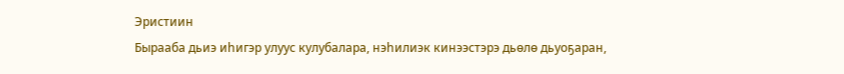Эристиин
Бырааба дьиэ иһигэр улуус кулубалара, нэһилиэк кинээстэрэ дьөлө дьуоҕаран,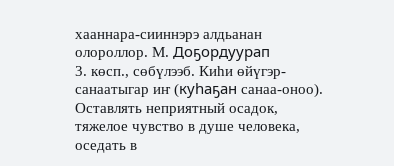хааннара-сииннэрэ алдьанан олороллор. М. Доҕордуурап
3. көсп., сөбүлээб. Киһи өйүгэр-санаатыгар иҥ (куһаҕан санаа-оноо). Оставлять неприятный осадок, тяжелое чувство в душе человека, оседать в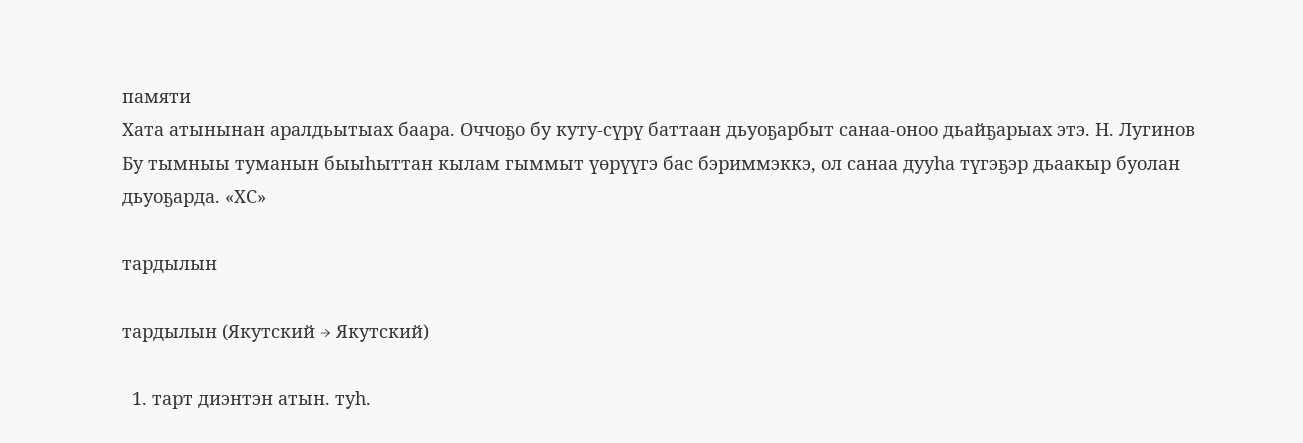памяти
Хата атынынан аралдьытыах баара. Оччоҕо бу куту-сүрү баттаан дьуоҕарбыт санаа-оноо дьайҕарыах этэ. Н. Лугинов
Бу тымныы туманын быыһыттан кылам гыммыт үөрүүгэ бас бэриммэккэ, ол санаа дууһа түгэҕэр дьаакыр буолан дьуоҕарда. «ХС»

тардылын

тардылын (Якутский → Якутский)

  1. тарт диэнтэн атын. туһ.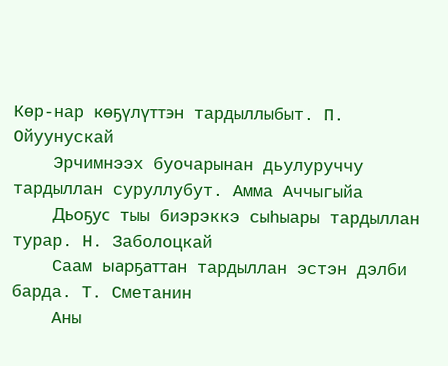Көр-нар көҕүлүттэн тардыллыбыт. П. Ойуунускай
    Эрчимнээх буочарынан дьулуруччу тардыллан суруллубут. Амма Аччыгыйа
    Дьоҕус тыы биэрэккэ сыһыары тардыллан турар. Н. Заболоцкай
    Саам ыарҕаттан тардыллан эстэн дэлби барда. Т. Сметанин
    Аны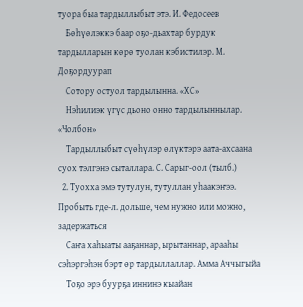туора быа тардыллыбыт этэ. И. Федосеев
    Бөһүөлэккэ баар оҕо-дьахтар бурдук тардылларын көрө туолан кэбистилэр. М. Доҕордуурап
    Сотору остуол тардылынна. «ХС»
    Нэһилиэк үгүс дьоно онно тардылыннылар. «Чолбон»
    Тардыллыбыт сүөһүлэр өлүктэрэ аата-ахсаана суох тэлгэнэ сыталлара. С. Сарыг-оол (тылб.)
  2. Туохха эмэ тутулун, тутуллан уһаакэҥээ. Пробыть где-л. дольше, чем нужно или можно, задержаться
    Саҥа хаһыаты ааҕаннар, ырытаннар, арааһы сэһэргэһэн бэрт өр тардыллаллар. Амма Аччыгыйа
    Тоҕо эрэ буурҕа иннинэ кыайан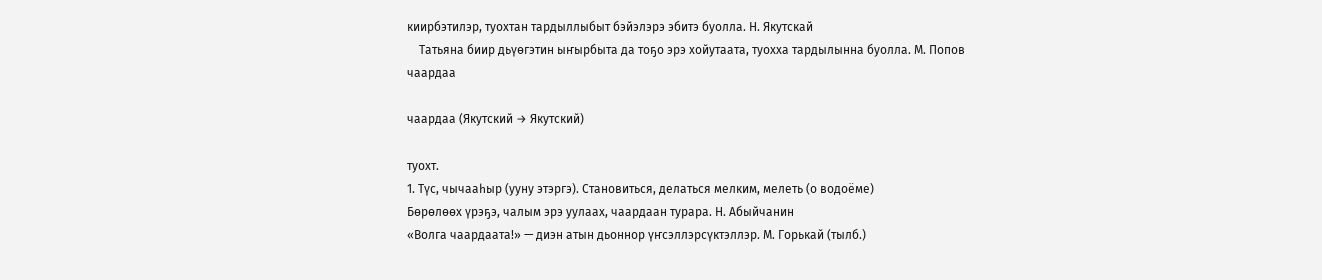киирбэтилэр, туохтан тардыллыбыт бэйэлэрэ эбитэ буолла. Н. Якутскай
    Татьяна биир дьүөгэтин ыҥырбыта да тоҕо эрэ хойутаата, туохха тардылынна буолла. М. Попов
чаардаа

чаардаа (Якутский → Якутский)

туохт.
1. Түс, чычааһыр (ууну этэргэ). Становиться, делаться мелким, мелеть (о водоёме)
Бөрөлөөх үрэҕэ, чалым эрэ уулаах, чаардаан турара. Н. Абыйчанин
«Волга чаардаата!» — диэн атын дьоннор үҥсэллэрсүктэллэр. М. Горькай (тылб.)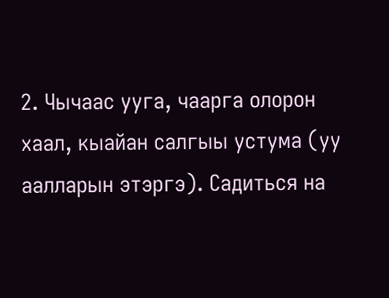2. Чычаас ууга, чаарга олорон хаал, кыайан салгыы устума (уу аалларын этэргэ). Садиться на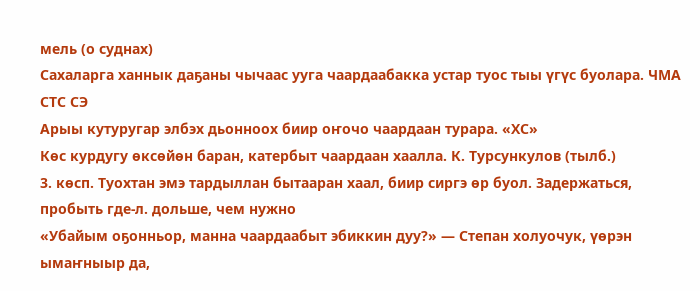мель (о суднах)
Сахаларга ханнык даҕаны чычаас ууга чаардаабакка устар туос тыы үгүс буолара. ЧМА СТС СЭ
Арыы кутуругар элбэх дьонноох биир оҥочо чаардаан турара. «ХС»
Көс курдугу өксөйөн баран, катербыт чаардаан хаалла. К. Турсункулов (тылб.)
3. көсп. Туохтан эмэ тардыллан бытааран хаал, биир сиргэ өр буол. Задержаться, пробыть где-л. дольше, чем нужно
«Убайым оҕонньор, манна чаардаабыт эбиккин дуу?» — Степан холуочук, үөрэн ымаҥныыр да,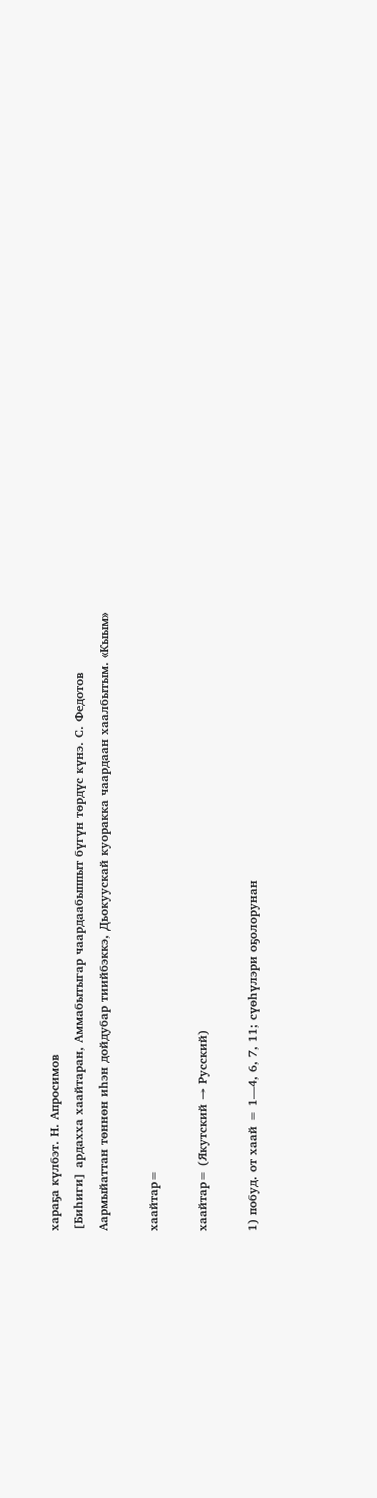хараҕа күлбэт. Н. Апросимов
[Биһиги] ардахха хаайтаран, Аммабытыгар чаардаабыппыт бүгүн төрдүс күнэ. С. Федотов
Аармыйаттан төннөн иһэн дойдубар тиийбэккэ, Дьокуускай куоракка чаардаан хаалбытым. «Кыым»

хаайтар=

хаайтар= (Якутский → Русский)

1) побуд. от хаай = 1—4, 6, 7, 11; сүөһүлэри оҕолорунан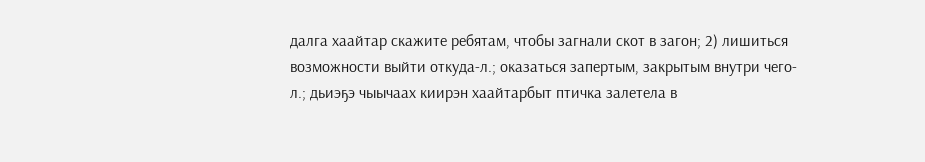далга хаайтар скажите ребятам, чтобы загнали скот в загон; 2) лишиться возможности выйти откуда-л.; оказаться запертым, закрытым внутри чего-л.; дьиэҕэ чыычаах киирэн хаайтарбыт птичка залетела в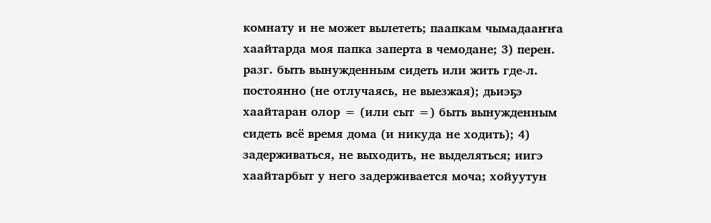комнату и не может вылететь; паапкам чымадааҥҥа хаайтарда моя папка заперта в чемодане; 3) перен. разг. быть вынужденным сидеть или жить где-л. постоянно (не отлучаясь, не выезжая); дьиэҕэ хаайтаран олор = (или сыт =) быть вынужденным сидеть всё время дома (и никуда не ходить); 4) задерживаться, не выходить, не выделяться; иигэ хаайтарбыт у него задерживается моча; хойуутун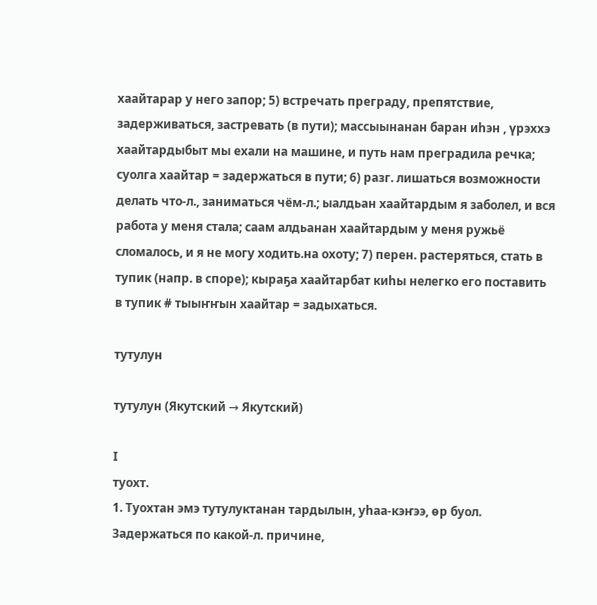хаайтарар у него запор; 5) встречать преграду, препятствие, задерживаться, застревать (в пути); массыынанан баран иһэн , үрэххэ хаайтардыбыт мы ехали на машине, и путь нам преградила речка; суолга хаайтар = задержаться в пути; 6) разг. лишаться возможности делать что-л., заниматься чём-л.; ыалдьан хаайтардым я заболел, и вся работа у меня стала; саам алдьанан хаайтардым у меня ружьё сломалось, и я не могу ходить.на охоту; 7) перен. растеряться, стать в тупик (напр. в споре); кыраҕа хаайтарбат киһы нелегко его поставить в тупик # тыыҥҥын хаайтар = задыхаться.

тутулун

тутулун (Якутский → Якутский)

I
туохт.
1. Туохтан эмэ тутулуктанан тардылын, уһаа-кэҥээ, өр буол. Задержаться по какой-л. причине,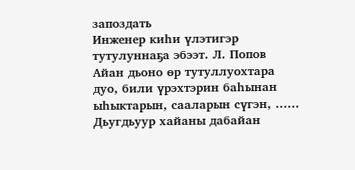запоздать
Инженер киһи үлэтигэр тутулуннаҕа эбээт. Л. Попов
Айан дьоно өр тутуллуохтара дуо, били үрэхтэрин баһынан ыһыктарын, сааларын сүгэн, …… Дьугдьуур хайаны дабайан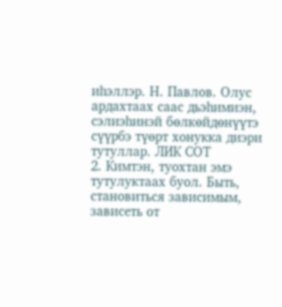иһэллэр. Н. Павлов. Олус ардахтаах саас дьэһимиэн, сэлиэһинэй бөлкөйдөнүүтэ сүүрбэ түөрт хонукка диэри тутуллар. ЛИК СОТ
2. Кимтэн, туохтан эмэ тутулуктаах буол. Быть, становиться зависимым, зависеть от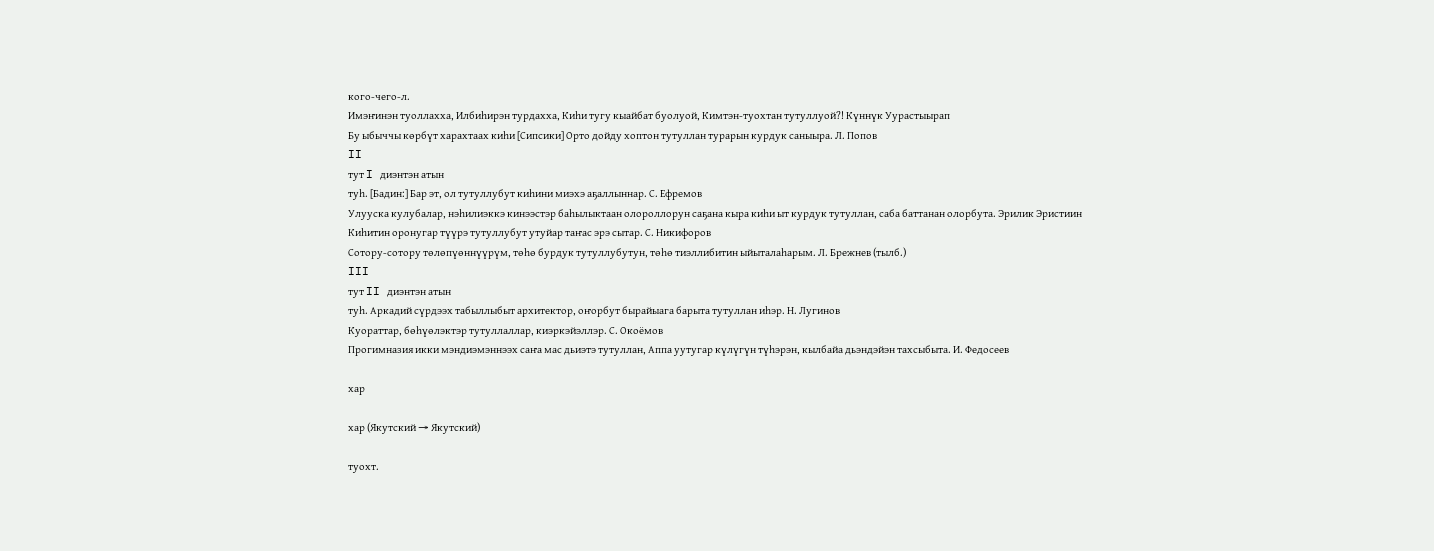кого-чего-л.
Имэҥинэн туоллахха, Илбиһирэн турдахха, Киһи тугу кыайбат буолуой, Кимтэн-туохтан тутуллуой?! Күннүк Уурастыырап
Бу ыбыччы көрбүт харахтаах киһи [Сипсики] Орто дойду хоптон тутуллан турарын курдук саныыра. Л. Попов
II
тут I диэнтэн атын
туһ. [Бадин:] Бар эт, ол тутуллубут киһини миэхэ аҕаллыннар. С. Ефремов
Улууска кулубалар, нэһилиэккэ кинээстэр баһылыктаан олороллорун саҕана кыра киһи ыт курдук тутуллан, саба баттанан олорбута. Эрилик Эристиин
Киһитин оронугар түүрэ тутуллубут утуйар таҥас эрэ сытар. С. Никифоров
Сотору-сотору төлөпүөннүүрүм, төһө бурдук тутуллубутун, төһө тиэллибитин ыйыталаһарым. Л. Брежнев (тылб.)
III
тут II диэнтэн атын
туһ. Аркадий сүрдээх табыллыбыт архитектор, оҥорбут бырайыага барыта тутуллан иһэр. Н. Лугинов
Куораттар, бөһүөлэктэр тутуллаллар, киэркэйэллэр. С. Окоёмов
Прогимназия икки мэндиэмэннээх саҥа мас дьиэтэ тутуллан, Аппа уутугар күлүгүн түһэрэн, кылбайа дьэндэйэн тахсыбыта. И. Федосеев

хар

хар (Якутский → Якутский)

туохт.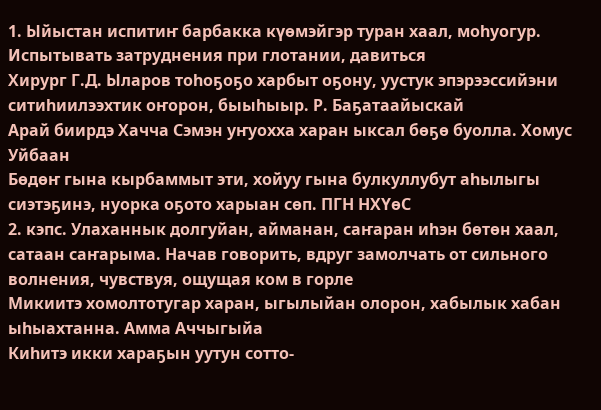1. Ыйыстан испитиҥ барбакка күөмэйгэр туран хаал, моһуогур. Испытывать затруднения при глотании, давиться
Хирург Г.Д. Ыларов тоһоҕоҕо харбыт оҕону, уустук эпэрээссийэни ситиһиилээхтик оҥорон, быыһыыр. Р. Баҕатаайыскай
Арай биирдэ Хачча Сэмэн уҥуохха харан ыксал бөҕө буолла. Хомус Уйбаан
Бөдөҥ гына кырбаммыт эти, хойуу гына булкуллубут аһылыгы сиэтэҕинэ, нуорка оҕото харыан сөп. ПГН НХҮөС
2. кэпс. Улаханнык долгуйан, айманан, саҥаран иһэн бөтөн хаал, сатаан саҥарыма. Начав говорить, вдруг замолчать от сильного волнения, чувствуя, ощущая ком в горле
Микиитэ хомолтотугар харан, ыгылыйан олорон, хабылык хабан ыһыахтанна. Амма Аччыгыйа
Киһитэ икки хараҕын уутун сотто-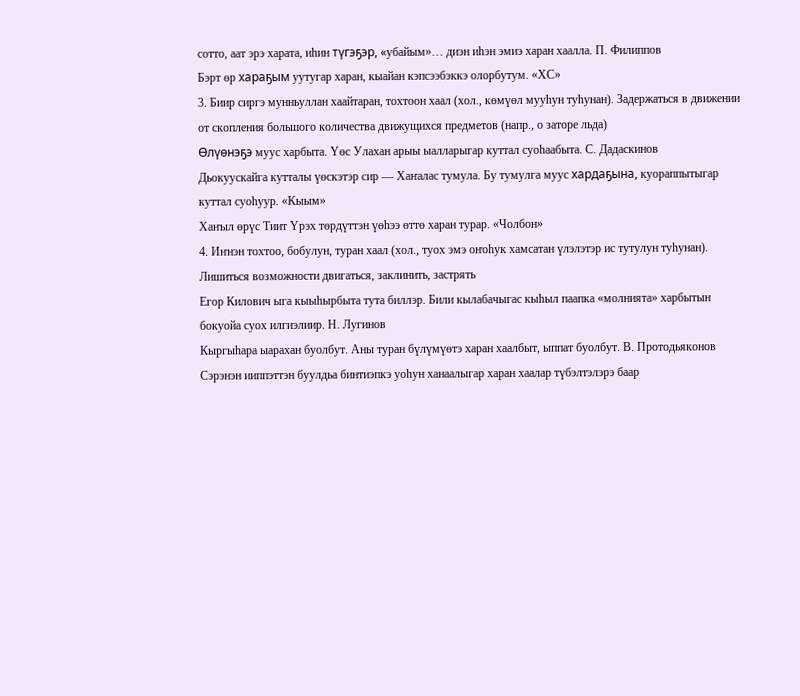сотто, аат эрэ харата, иһин түгэҕэр, «убайым»… диэн иһэн эмиэ харан хаалла. П. Филиппов
Бэрт өр хараҕым уутугар харан, кыайан кэпсээбэккэ олорбутум. «ХС»
3. Биир сиргэ мунньуллан хаайтаран, тохтоон хаал (хол., көмүөл мууһун туһунан). Задержаться в движении от скопления большого количества движущихся предметов (напр., о заторе льда)
Өлүөнэҕэ муус харбыта. Үөс Улахан арыы ыалларыгар куттал суоһаабыта. С. Дадаскинов
Дьокуускайга кутталы үөскэтэр сир — Хаҥалас тумула. Бу тумулга муус хардаҕына, куораппытыгар куттал суоһуур. «Кыым»
Хаҥыл өрүс Тиит Үрэх төрдүттэн үөһээ өттө харан турар. «Чолбон»
4. Иҥнэн тохтоо, бобулун, туран хаал (хол., туох эмэ оҥоһук хамсатан үлэлэтэр ис тутулун туһунан). Лишиться возможности двигаться, заклинить, застрять
Егор Килович ыга кыыһырбыта тута биллэр. Били кылабачыгас кыһыл паапка «молнията» харбытын бокуойа суох илгиэлиир. Н. Лугинов
Кыргыһара ыарахан буолбут. Аны туран бүлүмүөтэ харан хаалбыт, ыппат буолбут. В. Протодьяконов
Сэрэнэн ииппэттэн буулдьа бинтиэпкэ уоһун ханаалыгар харан хаалар түбэлтэлэрэ баар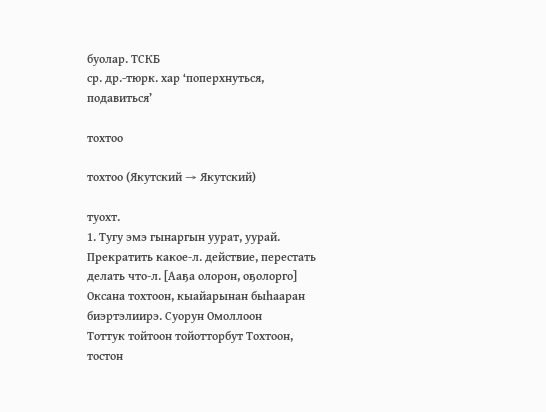буолар. ТСКБ
ср. др.-тюрк. хар ‘поперхнуться, подавиться’

тохтоо

тохтоо (Якутский → Якутский)

туохт.
1. Тугу эмэ гынаргын уурат, уурай. Прекратить какое-л. действие, перестать делать что-л. [Ааҕа олорон, оҕолорго] Оксана тохтоон, кыайарынан быһааран биэртэлиирэ. Суорун Омоллоон
Тоттук тойтоон тойотторбут Тохтоон, тостон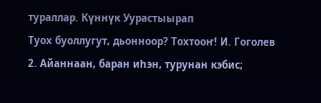тураллар. Күннүк Уурастыырап
Туох буоллугут, дьонноор? Тохтооҥ! И. Гоголев
2. Айаннаан, баран иһэн, турунан кэбис;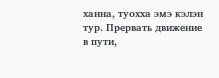ханна, туохха эмэ кэлэн тур. Прервать движение в пути,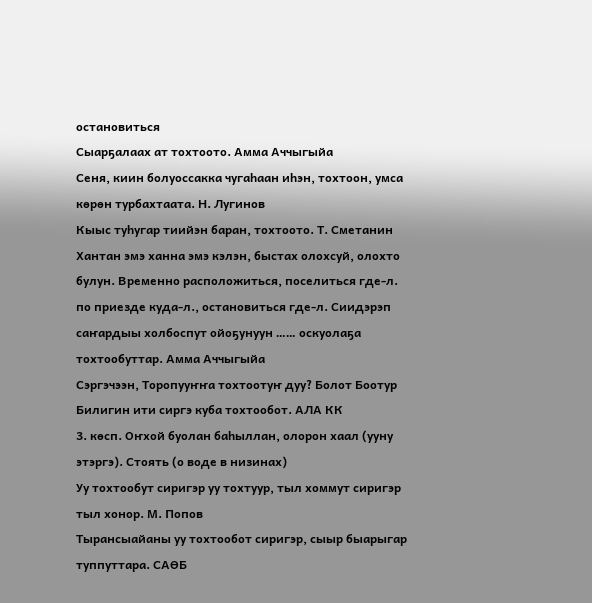остановиться
Сыарҕалаах ат тохтоото. Амма Аччыгыйа
Сеня, киин болуоссакка чугаһаан иһэн, тохтоон, умса көрөн турбахтаата. Н. Лугинов
Кыыс туһугар тиийэн баран, тохтоото. Т. Сметанин
Хантан эмэ ханна эмэ кэлэн, быстах олохсуй, олохто булун. Временно расположиться, поселиться где-л. по приезде куда-л., остановиться где-л. Сиидэрэп саҥардыы холбоспут ойоҕунуун …… оскуолаҕа тохтообуттар. Амма Аччыгыйа
Сэргэчээн, Торопууҥҥа тохтоотуҥ дуу? Болот Боотур
Билигин ити сиргэ куба тохтообот. АЛА КК
3. көсп. Оҥхой буолан баһыллан, олорон хаал (ууну этэргэ). Стоять (о воде в низинах)
Уу тохтообут сиригэр уу тохтуур, тыл хоммут сиригэр тыл хонор. М. Попов
Тырансыайаны уу тохтообот сиригэр, сыыр быарыгар туппуттара. САӨБ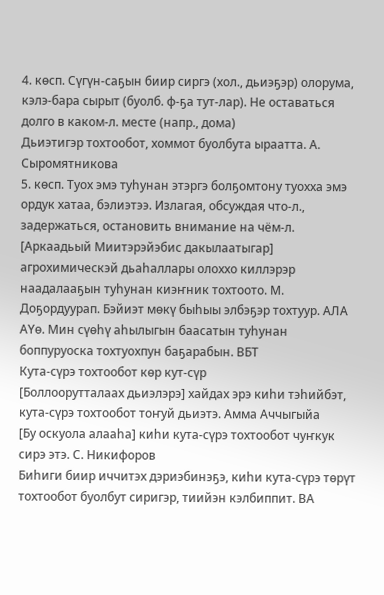4. көсп. Сүгүн-саҕын биир сиргэ (хол., дьиэҕэр) олорума, кэлэ-бара сырыт (буолб. ф-ҕа тут-лар). Не оставаться долго в каком-л. месте (напр., дома)
Дьиэтигэр тохтообот, хоммот буолбута ыраатта. А. Сыромятникова
5. көсп. Туох эмэ туһунан этэргэ болҕомтону туохха эмэ ордук хатаа, бэлиэтээ. Излагая, обсуждая что-л., задержаться, остановить внимание на чём-л. [Аркаадьый Миитэрэйэбис дакылаатыгар] агрохимическэй дьаһаллары олоххо киллэрэр наадалааҕын туһунан киэҥник тохтоото. М. Доҕордуурап. Бэйиэт мөкү быһыы элбэҕэр тохтуур. АЛА АҮө. Мин сүөһү аһылыгын баасатын туһунан боппуруоска тохтуохпун баҕарабын. ВБТ
Кута-сүрэ тохтообот көр кут-сүр
[Боллоорутталаах дьиэлэрэ] хайдах эрэ киһи тэһийбэт, кута-сүрэ тохтообот тоҥуй дьиэтэ. Амма Аччыгыйа
[Бу оскуола алааһа] киһи кута-сүрэ тохтообот чуҥкук сирэ этэ. С. Никифоров
Биһиги биир иччитэх дэриэбинэҕэ, киһи кута-сүрэ төрүт тохтообот буолбут сиригэр, тиийэн кэлбиппит. ВА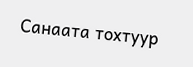Санаата тохтуур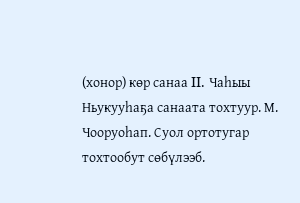(хонор) көр санаа II. Чаһыы Ньукууһаҕа санаата тохтуур. М. Чооруоһап. Суол ортотугар тохтообут сөбүлээб.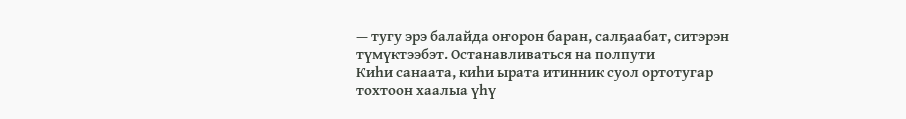— тугу эрэ балайда оҥорон баран, салҕаабат, ситэрэн түмүктээбэт. Останавливаться на полпути
Киһи санаата, киһи ырата итинник суол ортотугар тохтоон хаалыа үһү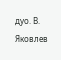дуо. В. Яковлев